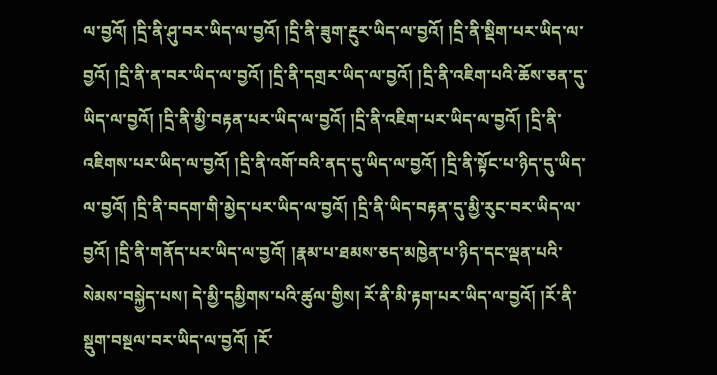ལ་བྱའོ། །དྲི་ནི་ཤུ་བར་ཡིད་ལ་བྱའོ། །དྲི་ནི་ཟུག་རྔུར་ཡིད་ལ་བྱའོ། །དྲི་ནི་སྡིག་པར་ཡིད་ལ་བྱའོ། །དྲི་ནི་ན་བར་ཡིད་ལ་བྱའོ། །དྲི་ནི་དགྲར་ཡིད་ལ་བྱའོ། །དྲི་ནི་འཇིག་པའི་ཆོས་ཅན་དུ་ཡིད་ལ་བྱའོ། །དྲི་ནི་མྱི་བརྟན་པར་ཡིད་ལ་བྱའོ། །དྲི་ནི་འཇིག་པར་ཡིད་ལ་བྱའོ། །དྲི་ནི་འཇིགས་པར་ཡིད་ལ་བྱའོ། །དྲི་ནི་འགོ་བའི་ནད་དུ་ཡིད་ལ་བྱའོ། །དྲི་ནི་སྟོང་པ་ཉིད་དུ་ཡིད་ལ་བྱའོ། །དྲི་ནི་བདག་གི་མྱེད་པར་ཡིད་ལ་བྱའོ། །དྲི་ནི་ཡིད་བརྟན་དུ་མྱི་རུང་བར་ཡིད་ལ་བྱའོ། །དྲི་ནི་གནོད་པར་ཡིད་ལ་བྱའོ། །རྣམ་པ་ཐམས་ཅད་མཁྱེན་པ་ཉིད་དང་ལྡན་པའི་སེམས་བསྐྱེད་པས། དེ་མྱི་དམྱིགས་པའི་ཚུལ་གྱིས། རོ་ནི་མི་རྟག་པར་ཡིད་ལ་བྱའོ། །རོ་ནི་སྡུག་བསྔལ་བར་ཡིད་ལ་བྱའོ། །རོ་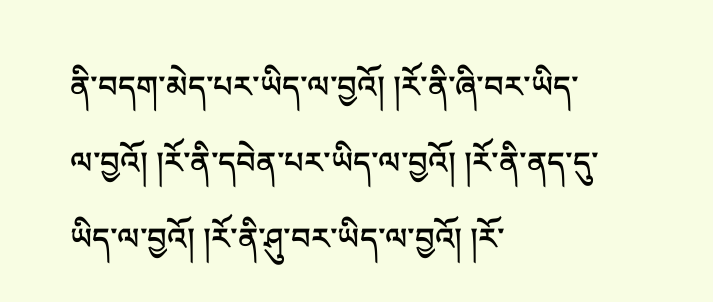ནི་བདག་མེད་པར་ཡིད་ལ་བྱའོ། །རོ་ནི་ཞི་བར་ཡིད་ལ་བྱའོ། །རོ་ནི་དབེན་པར་ཡིད་ལ་བྱའོ། །རོ་ནི་ནད་དུ་ཡིད་ལ་བྱའོ། །རོ་ནི་ཤུ་བར་ཡིད་ལ་བྱའོ། །རོ་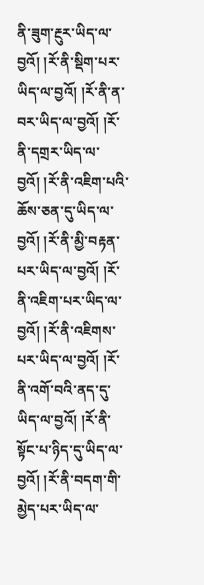ནི་ཟུག་རྔུར་ཡིད་ལ་བྱའོ། །རོ་ནི་སྡིག་པར་ཡིད་ལ་བྱའོ། །རོ་ནི་ན་བར་ཡིད་ལ་བྱའོ། །རོ་ནི་དགྲར་ཡིད་ལ་བྱའོ། །རོ་ནི་འཇིག་པའི་ཆོས་ཅན་དུ་ཡིད་ལ་བྱའོ། །རོ་ནི་མྱི་བརྟན་པར་ཡིད་ལ་བྱའོ། །རོ་ནི་འཇིག་པར་ཡིད་ལ་བྱའོ། །རོ་ནི་འཇིགས་པར་ཡིད་ལ་བྱའོ། །རོ་ནི་འགོ་བའི་ནད་དུ་ཡིད་ལ་བྱའོ། །རོ་ནི་སྟོང་པ་ཉིད་དུ་ཡིད་ལ་བྱའོ། །རོ་ནི་བདག་གི་མྱེད་པར་ཡིད་ལ་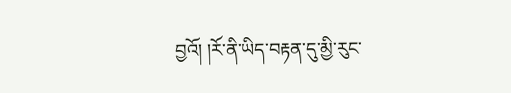བྱའོ། །རོ་ནི་ཡིད་བརྟན་དུ་མྱི་རུང་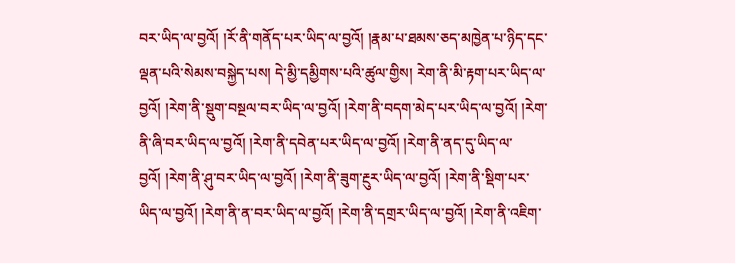བར་ཡིད་ལ་བྱའོ། །རོ་ནི་གནོད་པར་ཡིད་ལ་བྱའོ། །རྣམ་པ་ཐམས་ཅད་མཁྱེན་པ་ཉིད་དང་ལྡན་པའི་སེམས་བསྐྱེད་པས། དེ་མྱི་དམྱིགས་པའི་ཚུལ་གྱིས། རེག་ནི་མི་རྟག་པར་ཡིད་ལ་བྱའོ། །རེག་ནི་སྡུག་བསྔལ་བར་ཡིད་ལ་བྱའོ། །རེག་ནི་བདག་མེད་པར་ཡིད་ལ་བྱའོ། །རེག་ནི་ཞི་བར་ཡིད་ལ་བྱའོ། །རེག་ནི་དབེན་པར་ཡིད་ལ་བྱའོ། །རེག་ནི་ནད་དུ་ཡིད་ལ་བྱའོ། །རེག་ནི་ཤུ་བར་ཡིད་ལ་བྱའོ། །རེག་ནི་ཟུག་རྔུར་ཡིད་ལ་བྱའོ། །རེག་ནི་སྡིག་པར་ཡིད་ལ་བྱའོ། །རེག་ནི་ན་བར་ཡིད་ལ་བྱའོ། །རེག་ནི་དགྲར་ཡིད་ལ་བྱའོ། །རེག་ནི་འཇིག་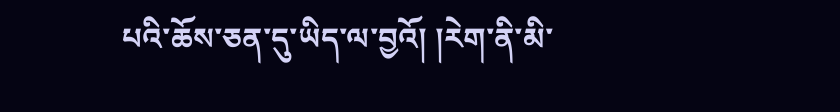པའི་ཆོས་ཅན་དུ་ཡིད་ལ་བྱའོ། །རེག་ནི་མི་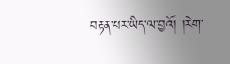བརྟན་པར་ཡིད་ལ་བྱའོ། །རེག་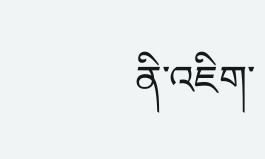ནི་འཇིག་